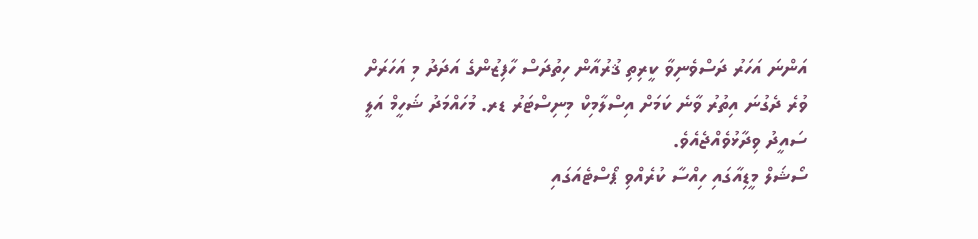އަންނަ އަހަރު ދަސްވެނިވާ ކީރިތި ޤުރުއާން ހިތުދަސް ހާފިޒުންގެ އަދަދު މި އަހަރަށް ވުރެ ދެގުނަ އިތުރު ވާނެ ކަމަށް އިސްލާމިކް މިނިސްޓަރު ޑރ. މުހައްމަދު ޝަހީމް އަލީ ސައީދު ވިދާޅުވެއްޖެއެވެ.
ސޯޝަލް މީޑިއާގައި ހިއްސާ ކުރެއްވި ޕޯސްޓެއަގައި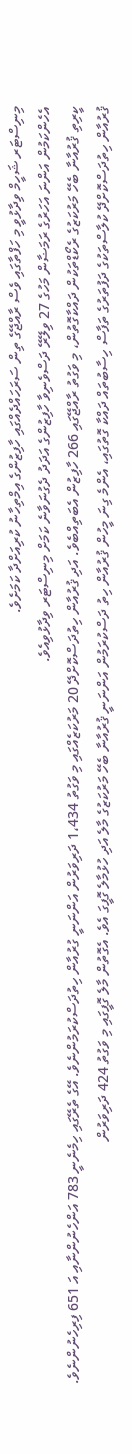މިނިސްޓަރ ޝަހީމް ވިދާޅުވީ މި ހަފްތާގައި ވެސް ރާއްޖޭގެ ތިން ސަރަހައްދެއްގައި ހާފިޒުންގެ އިމްތިހާނު ކުރިއަށްދާ ކަމަށެވެ.
އެހެންކަމުން އަންނަ އަހަރުގެ ރަމަޟާން މަހުގެ 27 ވިލޭރޭ ދަސްވެނިވާ ހާފިޒުންގެ އަދަދު ދެގުނަވާނެ ކަމަށް މިނިސްޓަރ ވިދާޅުވިއެވެ.
ކީރިތި ޤުރުއާނާ ބެހޭ މަރުކަޒުގެ ރެކޯޑްތަކުން ދައްކާގޮތުން، މި ވަގުތު ރާއްޖޭގައި 266 ހާފިޒުން އެބަތިއްބެވެ. އަދި ޤުރުއާން ހިތުދަސްކޮށްދޭ 20 މަރުކަޒެއްގައި މި ވަގުތު 1،434 ދަރިވަރުން އަންނަނީ ގުރުއާން ހިތުދަސްކުރަމުންނެވެ. އޭގެ ތެރޭގައި ހިމެނެނީ 783 އަންހެނުންނާއި އަ 651 ފިރިހެނުންނެވެ.
ޤުރުއާން ހިތުދަސްކޮށްދޭ ކުލާސްތަކުގެ ދަފުތަރުގެ ތަފާސް ހިސާބުތައް ދައްކާ ގޮތުގައި، އެންމެ ގިނަ މީހުން ޤުރުއާން ހިތު ދަސްކުރަމުން އަންނަނީ ޤުރުއާނާ ބެހޭ މަރުކަޒުގެ މާލެ އަދި ހުޅުމާލެ ގޮފީގަ އެވެ. އެގޮތުން މާލެ ގޮފީގައި މި ވަގުތު 424 ދަރިވަރުން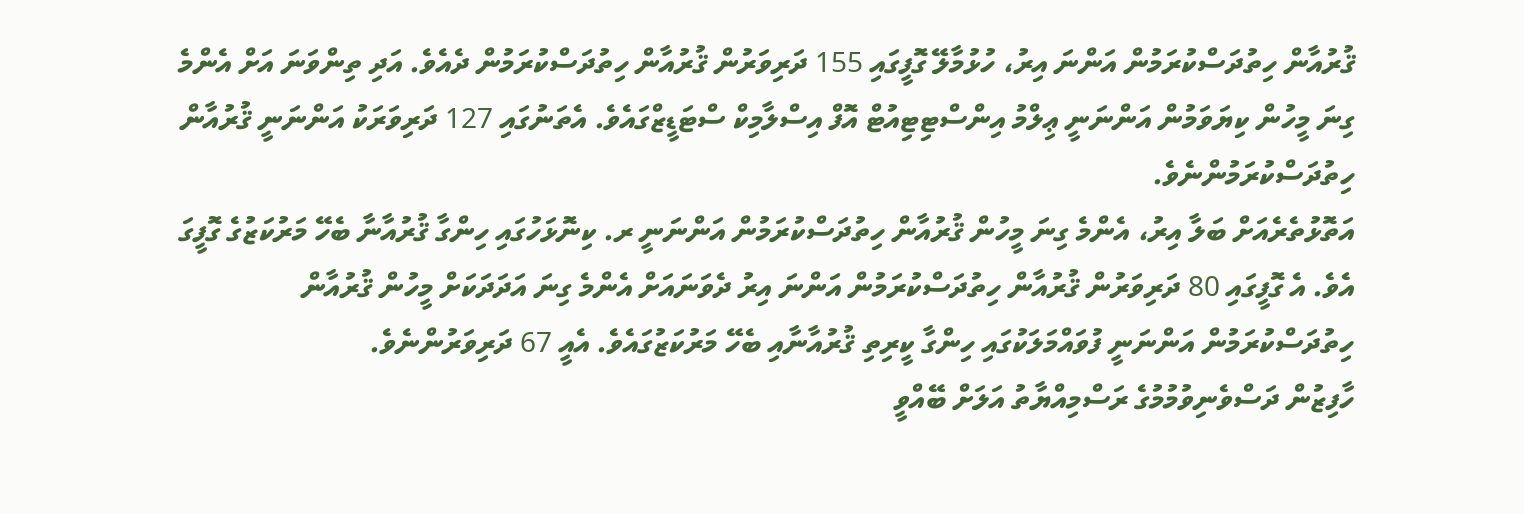ޤުރުއާން ހިތުދަސްކުރަމުން އަންނަ އިރު، ހުޅުމާލޭ ގޮފީގައި 155 ދަރިވަރުން ޤުރުއާން ހިތުދަސްކުރަމުން ދެއެވެ. އަދި ތިންވަނަ އަށް އެންމެ ގިނަ މީހުން ކިޔަވަމުން އަންނަނީ ޢިލްމު އިންސްޓިޓިއުޓް އޮފް އިސްލާމިކް ސްޓަޑީޒްގައެވެ. އެތަނުގައި 127 ދަރިވަރަކު އަންނަނީ ޤުރުއާން ހިތުދަސްކުރަމުންނެވެ.
އަތޮޅުތެރެއަށް ބަލާ އިރު، އެންމެ ގިނަ މީހުން ޤުރުއާން ހިތުދަސްކުރަމުން އަންނަނީ ރ. ކިނޮޅަހުގައި ހިންގާ ޤުރުއާނާ ބެހޭ މަރުކަޒުގެ ގޮފީގަ އެވެ. އެ ގޮފީގައި 80 ދަރިވަރުން ޤުރުއާން ހިތުދަސްކުރަމުން އަންނަ އިރު ދެވަނައަށް އެންމެ ގިނަ އަދަދަކަށް މީހުން ޤުރުއާން ހިތުދަސްކުރަމުން އަންނަނީ ފުވައްމަލަކުގައި ހިންގާ ކީރިތި ޤުރުއާނާއި ބެހޭ މަރުކަޒުގައެވެ. އެއީ 67 ދަރިވަރުންނެވެ.
ހާފިޒުން ދަސްވެނިވުމުމުގެ ރަސްމިއްޔާތު އަލަށް ބޭއްވީ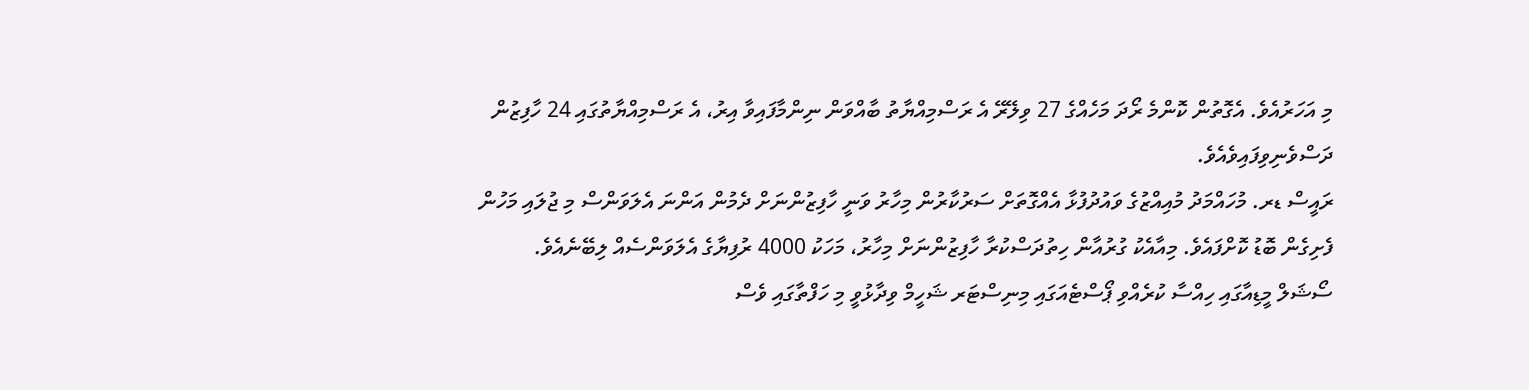މި އަހަރުއެވެ. އެގޮތުން ކޮންމެ ރޯދަ މަހެއްގެ 27 ވިލޭރޭ އެ ރަސްމިއްޔާތު ބާއްވަން ނިންމާފައިވާ އިރު، އެ ރަސްމިއްޔާތުގައި 24 ހާފިޒުން ދަސްވެނިވިފައިވެއެވެ.
ރައީސް ޑރ. މުހައްމަދު މުއިއްޒުގެ ވައުދުފުޅާ އެއްގޮތަށް ސަރުކާރުން މިހާރު ވަނީ ހާފިޒުންނަށް ދެމުން އަންނަ އެލަވަންސް މި ޖުލައި މަހުން ފެށިގެން ބޮޑު ކޮށްފައެވެ. މިއާއެކު ގުރުއާން ހިތުދަސްކުރާ ހާފިޒުންނަށް މިހާރު، މަހަކު 4000 ރުފިޔާގެ އެލަވަންސެއް ލިބޭނެއެވެ.
ސޯޝަލް މީޑިއާގައި ހިއްސާ ކުރެއްވި ޕޯސްޓެއަގައި މިނިސްޓަރ ޝަހީމް ވިދާޅުވީ މި ހަފްތާގައި ވެސް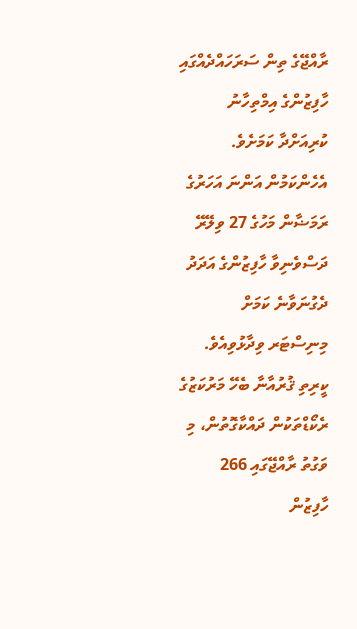ރާއްޖޭގެ ތިން ސަރަހައްދެއްގައި ހާފިޒުންގެ އިމްތިހާނު ކުރިއަށްދާ ކަމަށެވެ.
އެހެންކަމުން އަންނަ އަހަރުގެ ރަމަޟާން މަހުގެ 27 ވިލޭރޭ ދަސްވެނިވާ ހާފިޒުންގެ އަދަދު ދެގުނަވާނެ ކަމަށް މިނިސްޓަރ ވިދާޅުވިއެވެ.
ކީރިތި ޤުރުއާނާ ބެހޭ މަރުކަޒުގެ ރެކޯޑްތަކުން ދައްކާގޮތުން، މި ވަގުތު ރާއްޖޭގައި 266 ހާފިޒުން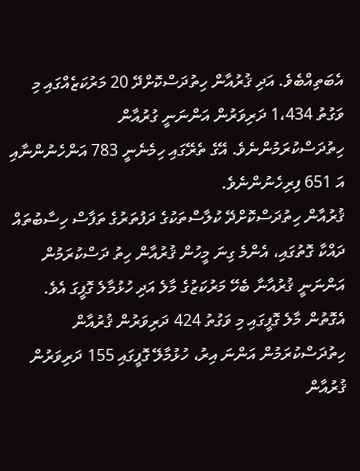އެބަތިއްބެވެ. އަދި ޤުރުއާން ހިތުދަސްކޮށްދޭ 20 މަރުކަޒެއްގައި މި ވަގުތު 1،434 ދަރިވަރުން އަންނަނީ ގުރުއާން ހިތުދަސްކުރަމުންނެވެ. އޭގެ ތެރޭގައި ހިމެނެނީ 783 އަންހެނުންނާއި އަ 651 ފިރިހެނުންނެވެ.
ޤުރުއާން ހިތުދަސްކޮށްދޭ ކުލާސްތަކުގެ ދަފުތަރުގެ ތަފާސް ހިސާބުތައް ދައްކާ ގޮތުގައި، އެންމެ ގިނަ މީހުން ޤުރުއާން ހިތު ދަސްކުރަމުން އަންނަނީ ޤުރުއާނާ ބެހޭ މަރުކަޒުގެ މާލެ އަދި ހުޅުމާލެ ގޮފީގަ އެވެ. އެގޮތުން މާލެ ގޮފީގައި މި ވަގުތު 424 ދަރިވަރުން ޤުރުއާން ހިތުދަސްކުރަމުން އަންނަ އިރު، ހުޅުމާލޭ ގޮފީގައި 155 ދަރިވަރުން ޤުރުއާން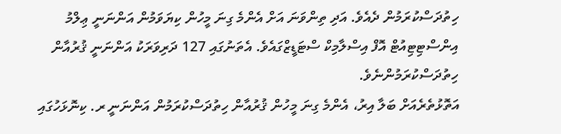ހިތުދަސްކުރަމުން ދެއެވެ. އަދި ތިންވަނަ އަށް އެންމެ ގިނަ މީހުން ކިޔަވަމުން އަންނަނީ ޢިލްމު އިންސްޓިޓިއުޓް އޮފް އިސްލާމިކް ސްޓަޑީޒްގައެވެ. އެތަނުގައި 127 ދަރިވަރަކު އަންނަނީ ޤުރުއާން ހިތުދަސްކުރަމުންނެވެ.
އަތޮޅުތެރެއަށް ބަލާ އިރު، އެންމެ ގިނަ މީހުން ޤުރުއާން ހިތުދަސްކުރަމުން އަންނަނީ ރ. ކިނޮޅަހުގައި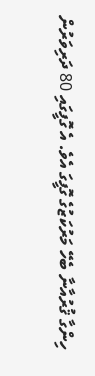ހިންގާ ޤުރުއާނާ ބެހޭ މަރުކަޒުގެ ގޮފީގަ އެވެ. އެ ގޮފީގައި 80 ދަރިވަރުން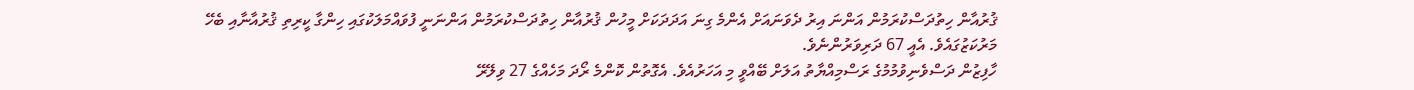ޤުރުއާން ހިތުދަސްކުރަމުން އަންނަ އިރު ދެވަނައަށް އެންމެ ގިނަ އަދަދަކަށް މީހުން ޤުރުއާން ހިތުދަސްކުރަމުން އަންނަނީ ފުވައްމަލަކުގައި ހިންގާ ކީރިތި ޤުރުއާނާއި ބެހޭ މަރުކަޒުގައެވެ. އެއީ 67 ދަރިވަރުންނެވެ.
ހާފިޒުން ދަސްވެނިވުމުމުގެ ރަސްމިއްޔާތު އަލަށް ބޭއްވީ މި އަހަރުއެވެ. އެގޮތުން ކޮންމެ ރޯދަ މަހެއްގެ 27 ވިލޭރޭ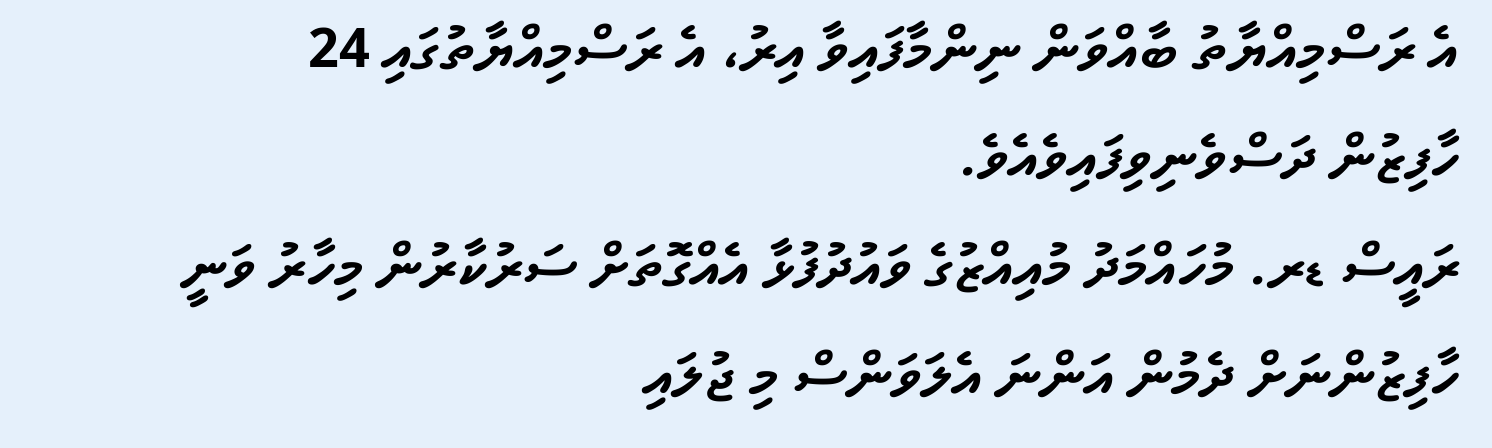އެ ރަސްމިއްޔާތު ބާއްވަން ނިންމާފައިވާ އިރު، އެ ރަސްމިއްޔާތުގައި 24 ހާފިޒުން ދަސްވެނިވިފައިވެއެވެ.
ރައީސް ޑރ. މުހައްމަދު މުއިއްޒުގެ ވައުދުފުޅާ އެއްގޮތަށް ސަރުކާރުން މިހާރު ވަނީ ހާފިޒުންނަށް ދެމުން އަންނަ އެލަވަންސް މި ޖުލައި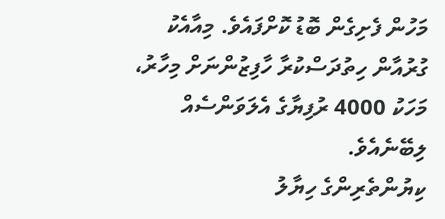މަހުން ފެށިގެން ބޮޑު ކޮށްފައެވެ. މިއާއެކު ގުރުއާން ހިތުދަސްކުރާ ހާފިޒުންނަށް މިހާރު، މަހަކު 4000 ރުފިޔާގެ އެލަވަންސެއް ލިބޭނެއެވެ.
ކިޔުންތެރިންގެ ހިޔާލު